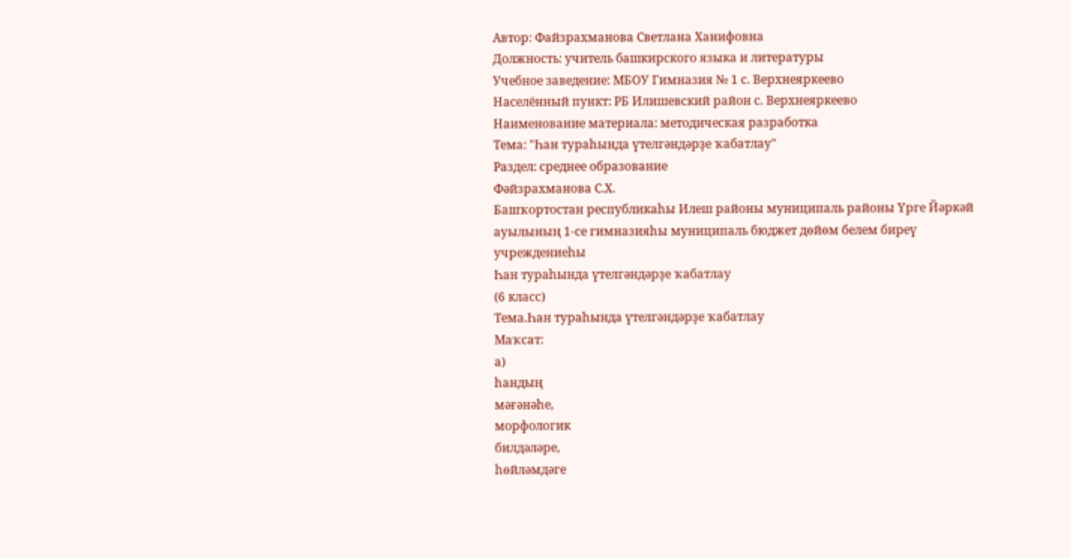Автор: Файзрахманова Светлана Ханифовна
Должность: учитель башкирского языка и литературы
Учебное заведение: МБОУ Гимназия № 1 с. Верхнеяркеево
Населённый пункт: РБ Илишевский район с. Верхнеяркеево
Наименование материала: методическая разработка
Тема: "Һан тураһында үтелгәндәрҙе ҡабатлау"
Раздел: среднее образование
Фәйзрахманова С.Х.
Башҡортостан республикаһы Илеш районы муниципаль районы Үрге Йәркәй
ауылының 1-се гимназияһы муниципаль бюджет дөйөм белем биреү
учреждениеһы
Һан тураһында үтелгәндәрҙе ҡабатлау
(6 класс)
Тема.Һан тураһында үтелгәндәрҙе ҡабатлау
Маҡсат:
а)
һандың
мәғәнәһе,
морфологик
билдәләре,
һөйләмдәге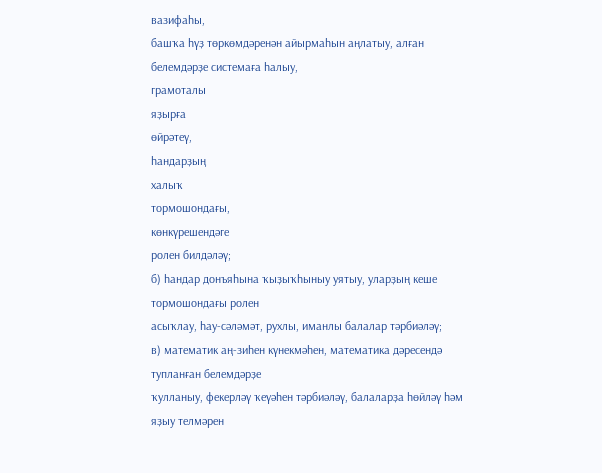вазифаһы,
башҡа һүҙ төркөмдәренән айырмаһын аңлатыу, алған белемдәрҙе системаға һалыу,
грамоталы
яҙырға
өйрәтеү,
һандарҙың
халыҡ
тормошондағы,
көнкүрешендәге
ролен билдәләү;
б) һандар донъяһына ҡыҙыҡһыныу уятыу, уларҙың кеше тормошондағы ролен
асыҡлау, һау-сәләмәт, рухлы, иманлы балалар тәрбиәләү;
в) математик аң-зиһен күнекмәһен, математика дәресендә тупланған белемдәрҙе
ҡулланыу, фекерләү ҡеүәһен тәрбиәләү, балаларҙа һөйләү һәм яҙыу телмәрен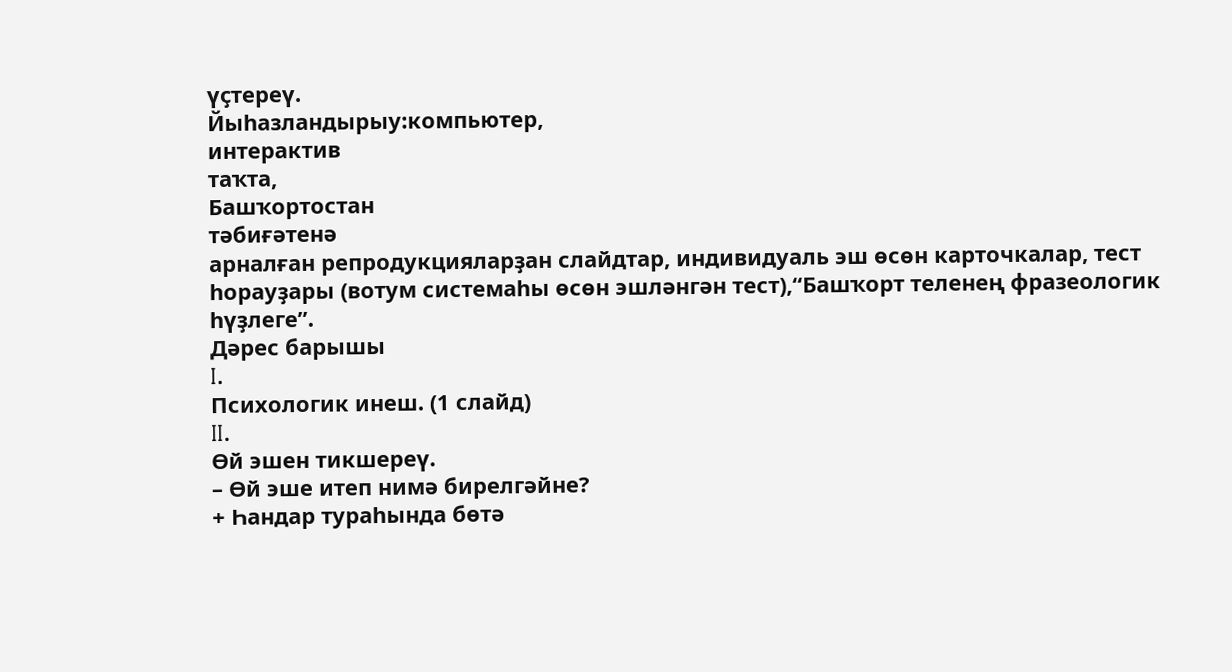үҫтереү.
Йыһазландырыу:компьютер,
интерактив
таҡта,
Башҡортостан
тәбиғәтенә
арналған репродукцияларҙан слайдтар, индивидуаль эш өсөн карточкалар, тест
һорауҙары (вотум системаһы өсөн эшләнгән тест),“Башҡорт теленең фразеологик
һүҙлеге”.
Дәрес барышы
I.
Психологик инеш. (1 слайд)
II.
Өй эшен тикшереү.
– Өй эше итеп нимә бирелгәйне?
+ Һандар тураһында бөтә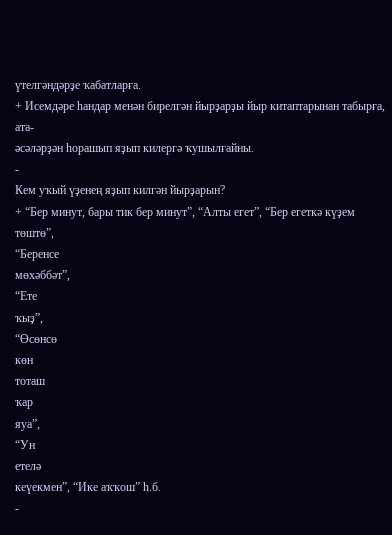үтелгәндәрҙе ҡабатларға.
+ Исемдәре һандар менән бирелгән йырҙарҙы йыр китаптарынан табырға, ата-
әсәләрҙән һорашып яҙып килергә ҡушылғайны.
-
Кем уҡый үҙенең яҙып килгән йырҙарын?
+ “Бер минут, бары тик бер минут”, “Алты егет”, “Бер егеткә күҙем төштө”,
“Беренсе
мөхәббәт”,
“Ете
ҡыҙ”,
“Өсөнсө
көн
тоташ
ҡар
яуа”,
“Ун
етелә
кеүекмен”, “Ике аҡҡош” һ.б.
-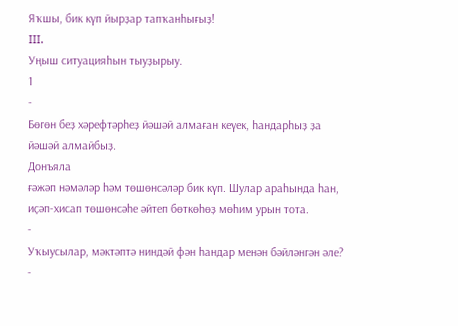Яҡшы, бик күп йырҙар тапҡанһығыҙ!
III.
Уңыш ситуацияһын тыуҙырыу.
1
-
Бөгөн беҙ хәрефтәрһеҙ йәшәй алмаған кеүек, һандарһыҙ ҙа йәшәй алмайбыҙ.
Донъяла
ғәжәп нәмәләр һәм төшөнсәләр бик күп. Шулар араһында һан,
иҫәп-хисап төшөнсәһе әйтеп бөткөһөҙ мөһим урын тота.
-
Уҡыусылар, мәктәптә ниндәй фән һандар менән бәйләнгән әле?
-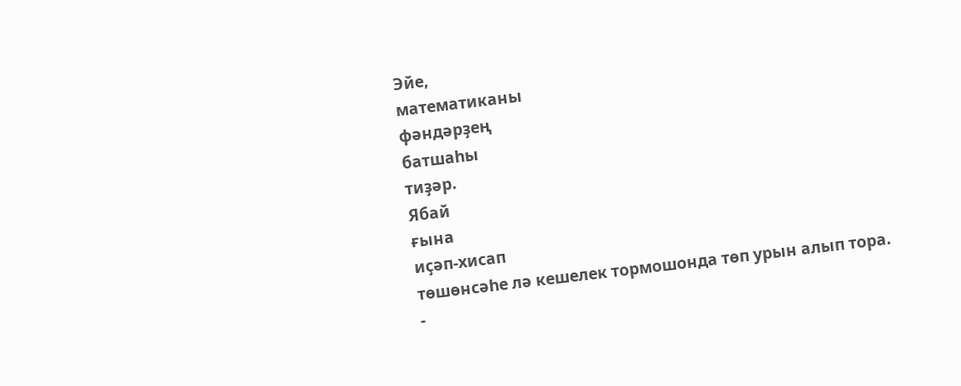Эйе,
математиканы
фәндәрҙең
батшаһы
тиҙәр.
Ябай
ғына
иҫәп-хисап
төшөнсәһе лә кешелек тормошонда төп урын алып тора.
-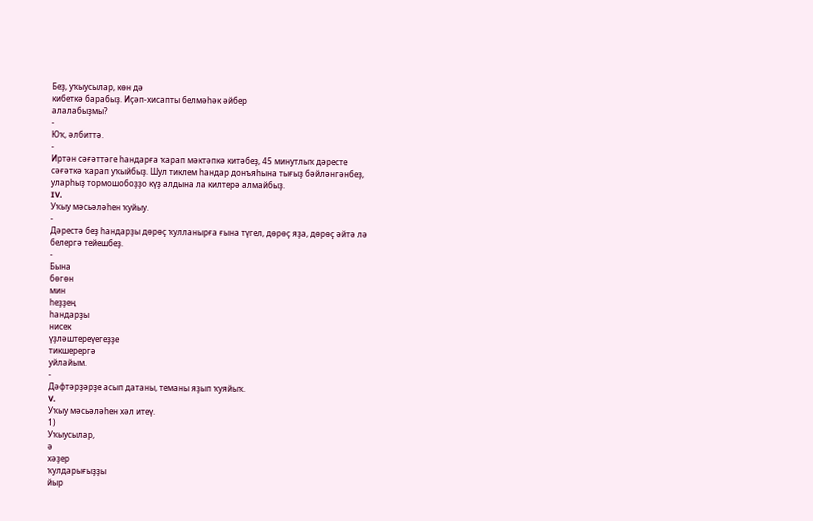Беҙ, уҡыусылар, көн дә
кибеткә барабыҙ. Иҫәп-хисапты белмәһәк әйбер
алалабыҙмы?
-
Юҡ, әлбиттә.
-
Иртән сәғәттәге һандарға ҡарап мәктәпкә китәбеҙ, 45 минутлыҡ дәресте
сәғәткә ҡарап уҡыйбыҙ. Шул тиклем һандар донъяһына тығыҙ бәйләнгәнбеҙ,
уларһыҙ тормошобоҙҙо күҙ алдына ла килтерә алмайбыҙ.
IV.
Уҡыу мәсьәләһен ҡуйыу.
-
Дәрестә беҙ һандарҙы дөрөҫ ҡулланырға ғына түгел, дөрөҫ яҙа, дөрөҫ әйтә лә
белергә тейешбеҙ.
-
Бына
бөгөн
мин
һеҙҙең
һандарҙы
нисек
үҙләштереүегеҙҙе
тикшерергә
уйлайым.
-
Дәфтәрҙәрҙе асып датаны, теманы яҙып ҡуяйыҡ.
V.
Уҡыу мәсьәләһен хәл итеү.
1)
Уҡыусылар,
ә
хәҙер
ҡулдарығыҙҙы
йыр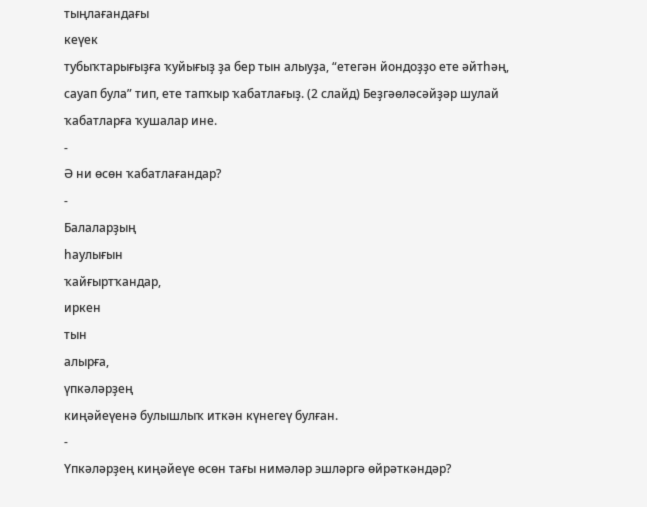тыңлағандағы
кеүек
тубыҡтарығыҙға ҡуйығыҙ ҙа бер тын алыуҙа, “етегән йондоҙҙо ете әйтһәң,
сауап була” тип, ете тапҡыр ҡабатлағыҙ. (2 слайд) Беҙгәөләсәйҙәр шулай
ҡабатларға ҡушалар ине.
-
Ә ни өсөн ҡабатлағандар?
-
Балаларҙың
һаулығын
ҡайғыртҡандар,
иркен
тын
алырға,
үпкәләрҙең
киңәйеүенә булышлыҡ иткән күнегеү булған.
-
Үпкәләрҙең киңәйеүе өсөн тағы нимәләр эшләргә өйрәткәндәр?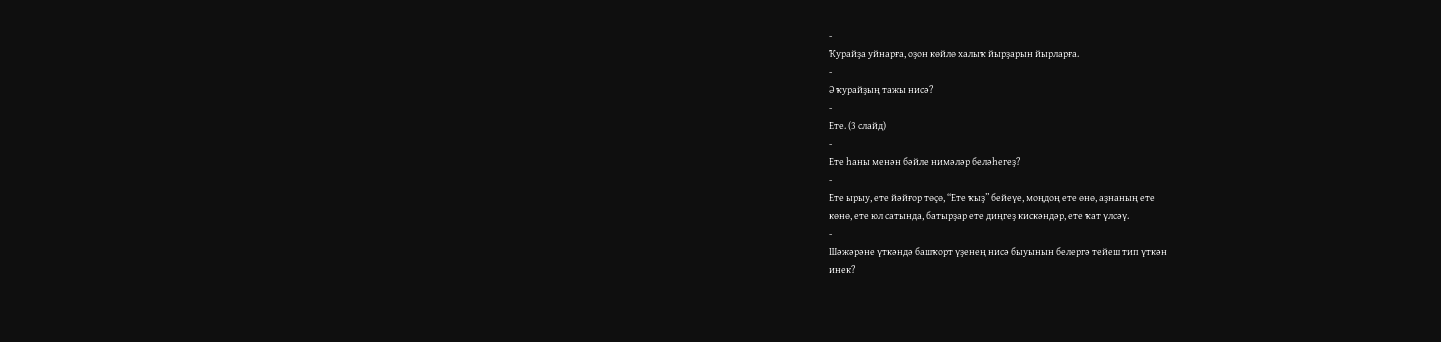-
Ҡурайҙа уйнарға, оҙон көйлө халыҡ йырҙарын йырларға.
-
Ә ҡурайҙың тажы нисә?
-
Ете. (3 слайд)
-
Ете һаны менән бәйле нимәләр беләһегеҙ?
-
Ете ырыу, ете йәйғор төҫө, “Ете ҡыҙ” бейеүе, моңдоң ете өнө, аҙнаның ете
көнө, ете юл сатында, батырҙар ете диңгеҙ кискәндәр, ете ҡат үлсәү.
-
Шәжәрәне үткәндә башҡорт үҙенең нисә быуынын белергә тейеш тип үткән
инек?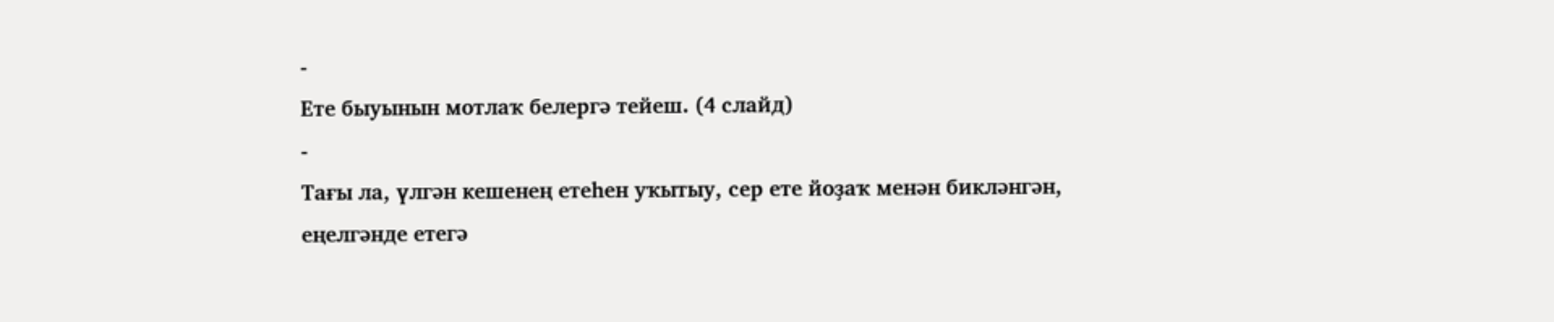-
Ете быуынын мотлаҡ белергә тейеш. (4 слайд)
-
Тағы ла, үлгән кешенең етеһен уҡытыу, сер ете йоҙаҡ менән бикләнгән,
еңелгәнде етегә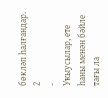бөкләп һалғандар.
2
-
Уҡыусылар, ете һаны менән бәйле тағы ла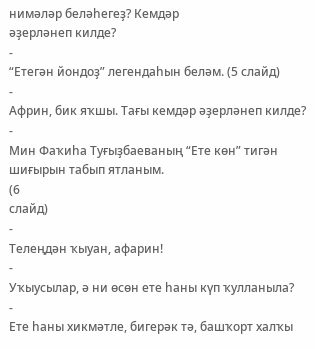нимәләр беләһегеҙ? Кемдәр
әҙерләнеп килде?
-
“Етегән йондоҙ” легендаһын беләм. (5 слайд)
-
Африн, бик яҡшы. Тағы кемдәр әҙерләнеп килде?
-
Мин Фаҡиһа Туғыҙбаеваның “Ете көн” тигән шиғырын табып ятланым.
(6
слайд)
-
Телеңдән ҡыуан, афарин!
-
Уҡыусылар, ә ни өсөн ете һаны күп ҡулланыла?
-
Ете һаны хикмәтле, бигерәк тә, башҡорт халҡы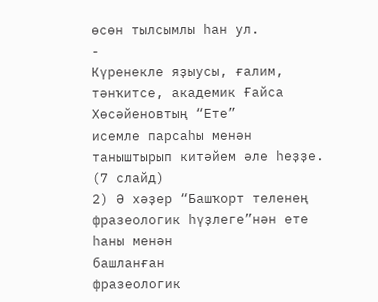өсөн тылсымлы һан ул.
-
Күренекле яҙыусы, ғалим, тәнҡитсе, академик Ғайса Хөсәйеновтың “Ете”
исемле парсаһы менән таныштырып китәйем әле һеҙҙе. (7 слайд)
2) Ә хәҙер “Башҡорт теленең фразеологик һүҙлеге”нән ете һаны менән
башланған
фразеологик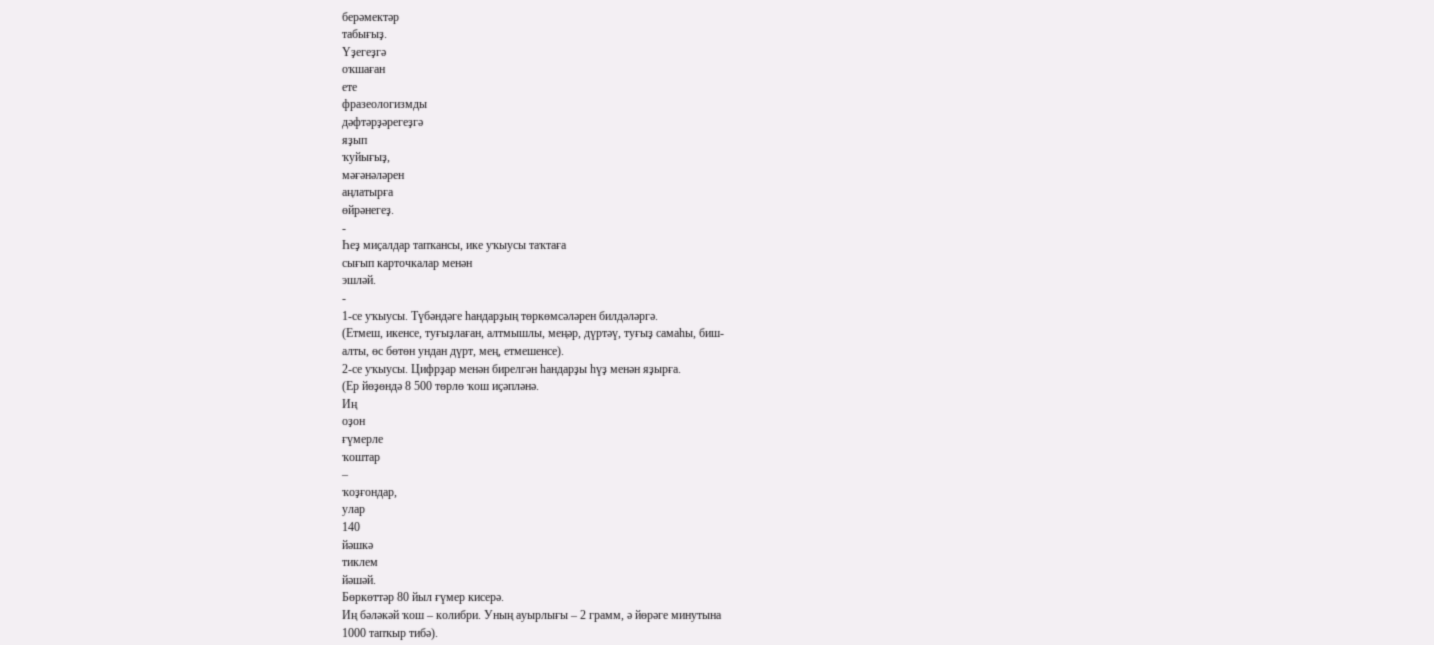берәмектәр
табығыҙ.
Үҙегеҙгә
оҡшаған
ете
фразеологизмды
дәфтәрҙәрегеҙгә
яҙып
ҡуйығыҙ,
мәғәнәләрен
аңлатырға
өйрәнегеҙ.
-
Һеҙ миҫалдар тапҡансы, ике уҡыусы таҡтаға
сығып карточкалар менән
эшләй.
-
1-се уҡыусы. Түбәндәге һандарҙың төркөмсәләрен билдәләргә.
(Етмеш, икенсе, туғыҙлаған, алтмышлы, меңәр, дүртәү, туғыҙ самаһы, биш-
алты, өс бөтөн ундан дүрт, мең, етмешенсе).
2-се уҡыусы. Цифрҙар менән бирелгән һандарҙы һүҙ менән яҙырға.
(Ер йөҙөндә 8 500 төрлө ҡош иҫәпләнә.
Иң
оҙон
ғүмерле
ҡоштар
–
ҡоҙғондар,
улар
140
йәшкә
тиклем
йәшәй.
Бөркөттәр 80 йыл ғүмер кисерә.
Иң бәләкәй ҡош – колибри. Уның ауырлығы – 2 грамм, ә йөрәге минутына
1000 тапҡыр тибә).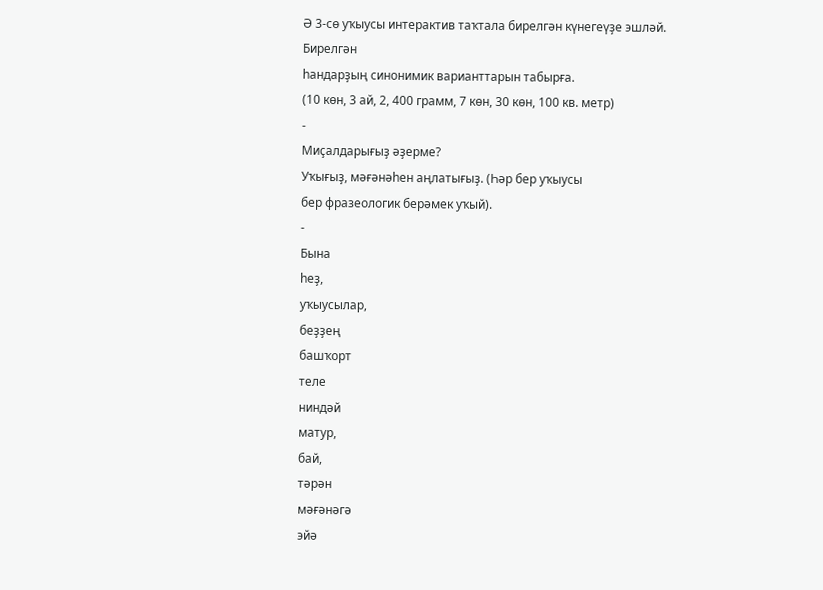Ә 3-сө уҡыусы интерактив таҡтала бирелгән күнегеүҙе эшләй. Бирелгән
һандарҙың синонимик варианттарын табырға.
(10 көн, 3 ай, 2, 400 грамм, 7 көн, 30 көн, 100 кв. метр)
-
Миҫалдарығыҙ әҙерме?
Уҡығыҙ, мәғәнәһен аңлатығыҙ. (Һәр бер уҡыусы
бер фразеологик берәмек уҡый).
-
Бына
һеҙ,
уҡыусылар,
беҙҙең
башҡорт
теле
ниндәй
матур,
бай,
тәрән
мәғәнәгә
эйә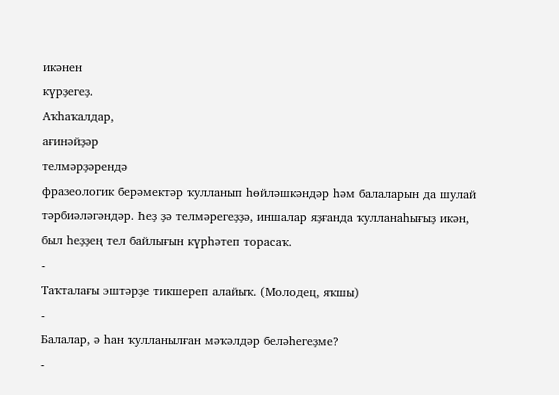икәнен
күрҙегеҙ.
Аҡһаҡалдар,
ағинәйҙәр
телмәрҙәрендә
фразеологик берәмектәр ҡулланып һөйләшкәндәр һәм балаларын да шулай
тәрбиәләгәндәр. Һеҙ ҙә телмәрегеҙҙә, иншалар яҙғанда ҡулланаһығыҙ икән,
был һеҙҙең тел байлығын күрһәтеп торасаҡ.
-
Таҡталағы эштәрҙе тикшереп алайыҡ. (Молодец, яҡшы)
-
Балалар, ә һан ҡулланылған мәҡәлдәр беләһегеҙме?
-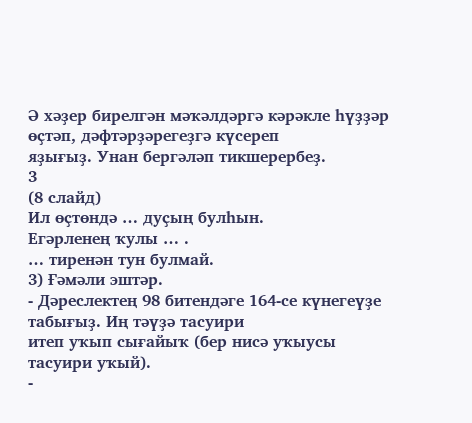Ә хәҙер бирелгән мәҡәлдәргә кәрәкле һүҙҙәр өҫтәп, дәфтәрҙәрегеҙгә күсереп
яҙығыҙ. Унан бергәләп тикшерербеҙ.
3
(8 слайд)
Ил өҫтөндә … дуҫың булһын.
Егәрленең ҡулы … .
… тиренән тун булмай.
3) Ғәмәли эштәр.
- Дәреслектең 98 битендәге 164-се күнегеүҙе табығыҙ. Иң тәүҙә тасуири
итеп уҡып сығайыҡ (бер нисә уҡыусы тасуири уҡый).
-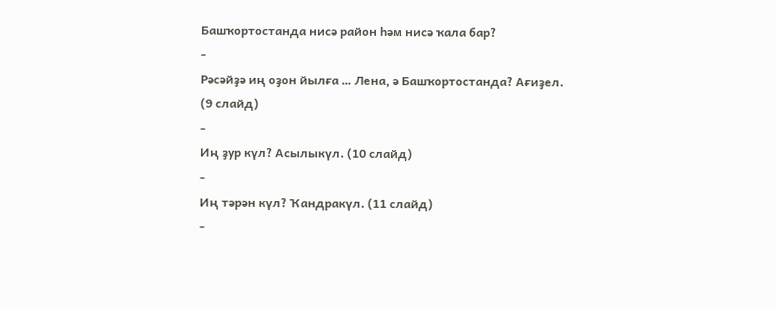Башҡортостанда нисә район һәм нисә ҡала бар?
-
Рәсәйҙә иң оҙон йылға … Лена, ә Башҡортостанда? Ағиҙел.
(9 слайд)
-
Иң ҙур күл? Асылыкүл. (10 слайд)
-
Иң тәрән күл? Ҡандракүл. (11 слайд)
-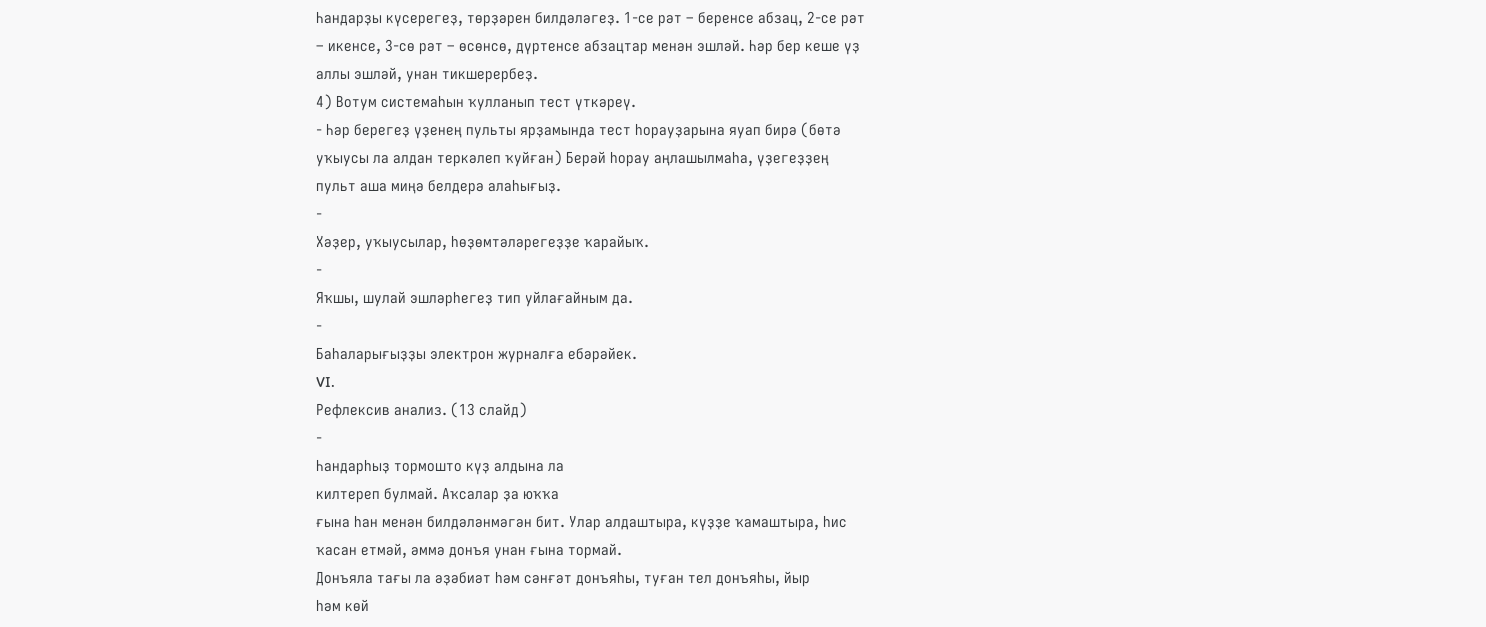Һандарҙы күсерегеҙ, төрҙәрен билдәләгеҙ. 1-се рәт – беренсе абзац, 2-се рәт
– икенсе, 3-сө рәт – өсөнсө, дүртенсе абзацтар менән эшләй. Һәр бер кеше үҙ
аллы эшләй, унан тикшерербеҙ.
4) Вотум системаһын ҡулланып тест үткәреү.
- Һәр берегеҙ үҙенең пульты ярҙамында тест һорауҙарына яуап бирә (бөтә
уҡыусы ла алдан теркәлеп ҡуйған) Берәй һорау аңлашылмаһа, үҙегеҙҙең
пульт аша миңә белдерә алаһығыҙ.
-
Хәҙер, уҡыусылар, һөҙөмтәләрегеҙҙе ҡарайыҡ.
-
Яҡшы, шулай эшләрһегеҙ тип уйлағайным да.
-
Баһаларығыҙҙы электрон журналға ебәрәйек.
VI.
Рефлексив анализ. (13 слайд)
-
Һандарһыҙ тормошто күҙ алдына ла
килтереп булмай. Аҡсалар ҙа юҡҡа
ғына һан менән билдәләнмәгән бит. Улар алдаштыра, күҙҙе ҡамаштыра, һис
ҡасан етмәй, әммә донъя унан ғына тормай.
Донъяла тағы ла әҙәбиәт һәм сәнғәт донъяһы, туған тел донъяһы, йыр
һәм көй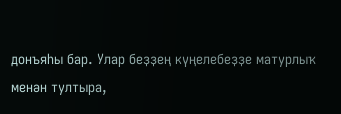донъяһы бар. Улар беҙҙең күңелебеҙҙе матурлыҡ менән тултыра,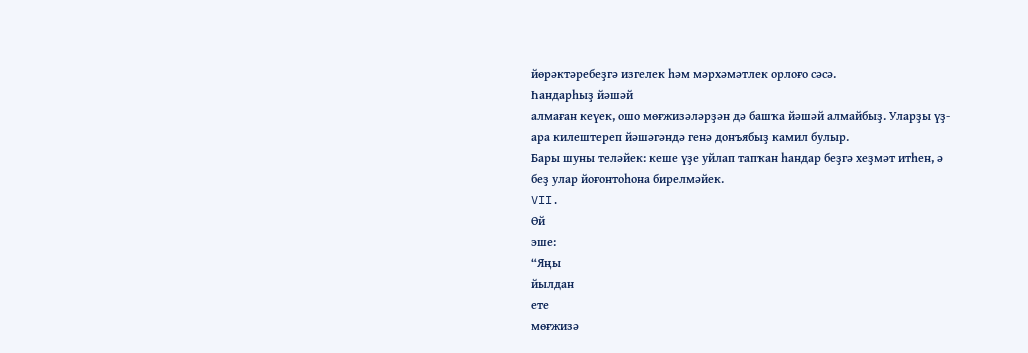йөрәктәребеҙгә изгелек һәм мәрхәмәтлек орлоғо сәсә.
Һандарһыҙ йәшәй
алмаған кеүек, ошо мөғжизәләрҙән дә башҡа йәшәй алмайбыҙ. Уларҙы үҙ-
ара килештереп йәшәгәндә генә донъябыҙ камил булыр.
Бары шуны теләйек: кеше үҙе уйлап тапҡан һандар беҙгә хеҙмәт итһен, ә
беҙ улар йоғонтоһона бирелмәйек.
VII.
Өй
эше:
“Яңы
йылдан
ете
мөғжизә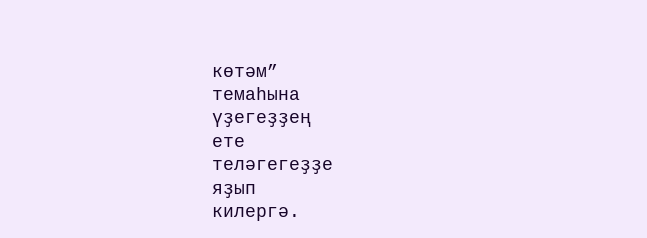көтәм”
темаһына
үҙегеҙҙең
ете
теләгегеҙҙе
яҙып
килергә.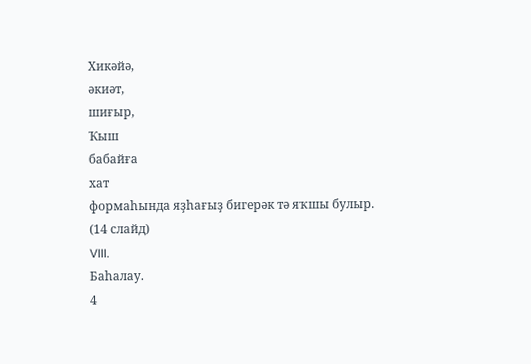Хикәйә,
әкиәт,
шиғыр,
Ҡыш
бабайға
хат
формаһында яҙһағыҙ бигерәк тә яҡшы булыр.
(14 слайд)
VIII.
Баһалау.
4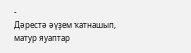-
Дәрестә әүҙем ҡатнашып, матур яуаптар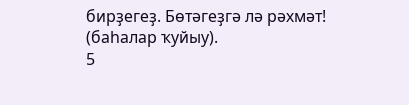бирҙегеҙ. Бөтәгеҙгә лә рәхмәт!
(баһалар ҡуйыу).
5